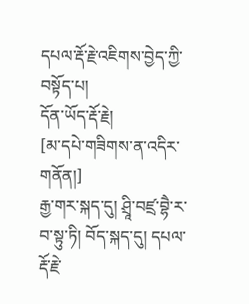དཔལ་རྡོ་རྗེ་འཇིགས་བྱེད་ཀྱི་བསྟོད་པ།
དོན་ཡོད་རྡོ་རྗེ།
[མ་དཔེ་གཟིགས་ན་འདིར་གནོན།]
རྒྱ་གར་སྐད་དུ། ཤྲཱི་བཛྲ་བྷཻ་ར་བ་སྟུ་ཏི། བོད་སྐད་དུ། དཔལ་རྡོ་རྗེ་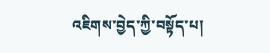འཇིགས་བྱེད་ཀྱི་བསྟོད་པ།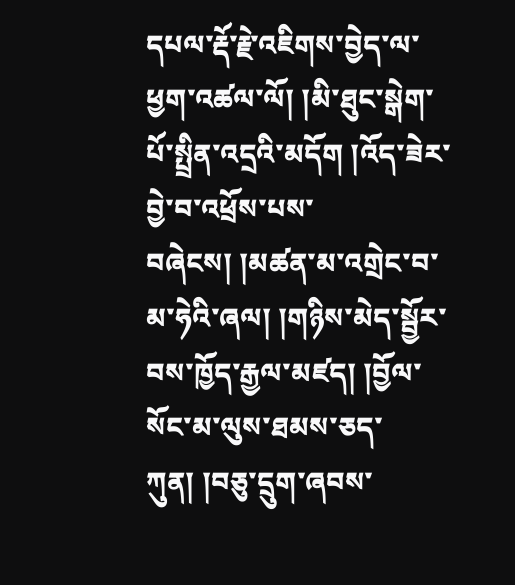དཔལ་རྡོ་རྗེ་འཇིགས་བྱེད་ལ་ཕྱག་འཚལ་ལོ། །མི་ཐུང་སྒེག་པོ་སྤྲིན་འདྲའི་མདོག །འོད་ཟེར་བྱེ་བ་འཕྲོས་པས་བཞེངས། །མཚན་མ་འགྲེང་བ་མ་ཧེའི་ཞལ། །གཉིས་མེད་སྦྱོར་བས་ཁྱོད་རྒྱལ་མཛད། །བྱོལ་སོང་མ་ལུས་ཐམས་ཅད་ཀུན། །བཅུ་དྲུག་ཞབས་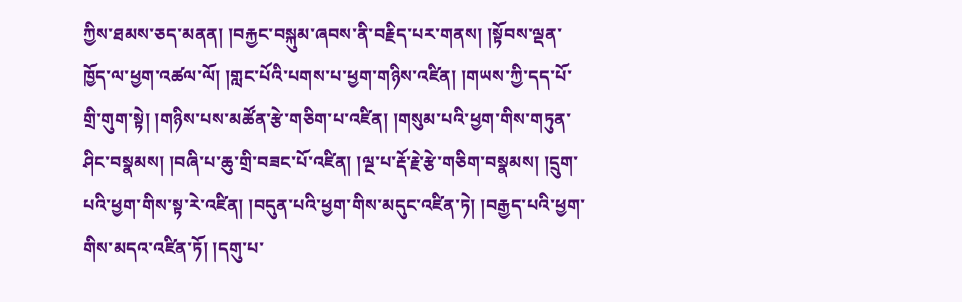ཀྱིས་ཐམས་ཅད་མནན། །བརྐྱང་བསྐུམ་ཞབས་ནི་བརྗིད་པར་གནས། །སྟོབས་ལྡན་ཁྱོད་ལ་ཕྱག་འཚལ་ལོ། །གླང་པོའི་པགས་པ་ཕྱག་གཉིས་འཛིན། །གཡས་ཀྱི་དད་པོ་གྲི་གུག་སྟེ། །གཉིས་པས་མཚོན་རྩེ་གཅིག་པ་འཛིན། །གསུམ་པའི་ཕྱག་གིས་གཏུན་ཤིང་བསྣམས། །བཞི་པ་ཆུ་གྲི་བཟང་པོ་འཛིན། །ལྔ་པ་རྡོ་རྗེ་རྩེ་གཅིག་བསྣམས། །དྲུག་པའི་ཕྱག་གིས་སྟ་རེ་འཛིན། །བདུན་པའི་ཕྱག་གིས་མདུང་འཛིན་ཏེ། །བརྒྱད་པའི་ཕྱག་གིས་མདའ་འཛིན་ཏོ། །དགུ་པ་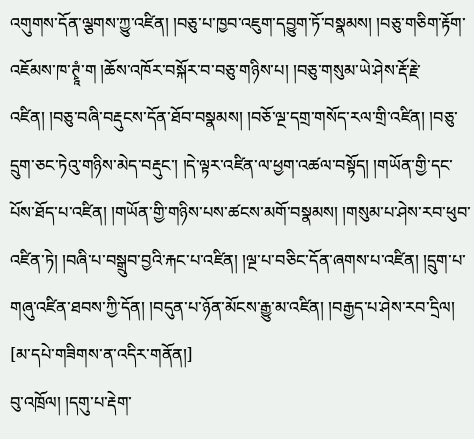འགུགས་དོན་ལྕགས་ཀྱུ་འཛིན། །བཅུ་པ་ཁྱབ་འཇུག་དབྱུག་ཏོ་བསྣམས། །བཅུ་གཅིག་རྟོག་འཇོམས་ཁ་ཊྭཱཾ་ག །ཆོས་འཁོར་བསྐོར་བ་བཅུ་གཉིས་པ། །བཅུ་གསུམ་ཡེ་ཤེས་རྡོ་རྗེ་འཛིན། །བཅུ་བཞི་བརྡུངས་དོན་ཐོབ་བསྣམས། །བཅོ་ལྔ་དགྲ་གསོད་རལ་གྲི་འཛིན། །བཅུ་དྲུག་ཅང་ཏེའུ་གཉིས་མེད་བརྡུང་། །དེ་ལྟར་འཛིན་ལ་ཕྱག་འཚལ་བསྟོད། །གཡོན་གྱི་དང་པོས་ཐོད་པ་འཛིན། །གཡོན་གྱི་གཉིས་པས་ཚངས་མགོ་བསྣམས། །གསུམ་པ་ཤེས་རབ་ཕུབ་འཛིན་ཏེ། །བཞི་པ་བསྒྲུབ་བྱའི་རྐང་པ་འཛིན། །ལྔ་པ་བཅིང་དོན་ཞགས་པ་འཛིན། །དྲུག་པ་གཞུ་འཛིན་ཐབས་ཀྱི་དོན། །བདུན་པ་ཉོན་མོངས་རྒྱུ་མ་འཛིན། །བརྒྱད་པ་ཤེས་རབ་དྲིལ།
[མ་དཔེ་གཟིགས་ན་འདིར་གནོན།]
བུ་འཁྲོལ། །དགུ་པ་རྡེག་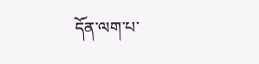དོན་ལག་པ་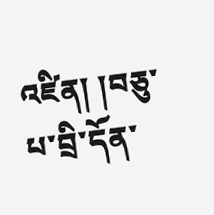འཛིན། །བཅུ་པ་བྲི་དོན་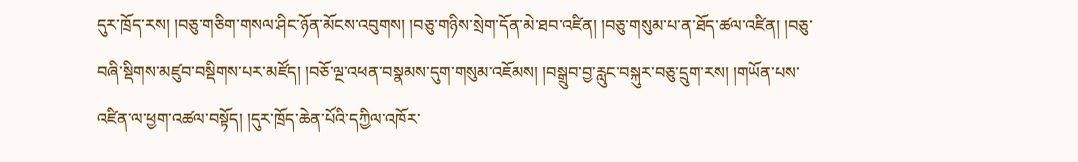དུར་ཁྲོད་རས། །བཅུ་གཅིག་གསལ་ཤིང་ཉོན་མོངས་འབུགས། །བཅུ་གཉིས་སྲེག་དོན་མེ་ཐབ་འཛིན། །བཅུ་གསུམ་པ་ན་ཐོད་ཚལ་འཛིན། །བཅུ་བཞི་སྡིགས་མཛུབ་བསྡིགས་པར་མཛོད། །བཅོ་ལྔ་འཕན་བསྣམས་དུག་གསུམ་འཇོམས། །བསྒྲུབ་བྱ་རླུང་བསྐུར་བཅུ་དྲུག་རས། །གཡོན་པས་འཛིན་ལ་ཕྱག་འཚལ་བསྟོད། །དུར་ཁྲོད་ཆེན་པོའི་དཀྱིལ་འཁོར་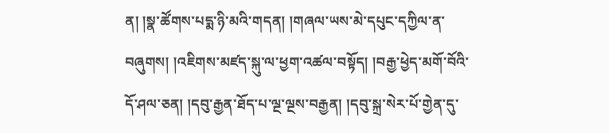ན། །སྣ་ཚོགས་པདྨ་ཉི་མའི་གདན། །གཞལ་ཡས་མེ་དཔུང་དཀྱིལ་ན་བཞུགས། །འཇིགས་མཛད་སྐུ་ལ་ཕྱག་འཚལ་བསྟོད། །བརྒྱ་ཕྱེད་མགོ་བོའི་དོ་ཤལ་ཅན། །དབུ་རྒྱན་ཐོད་པ་ལྔ་ལྔས་བརྒྱན། །དབུ་སྐྲ་སེར་པོ་གྱེན་དུ་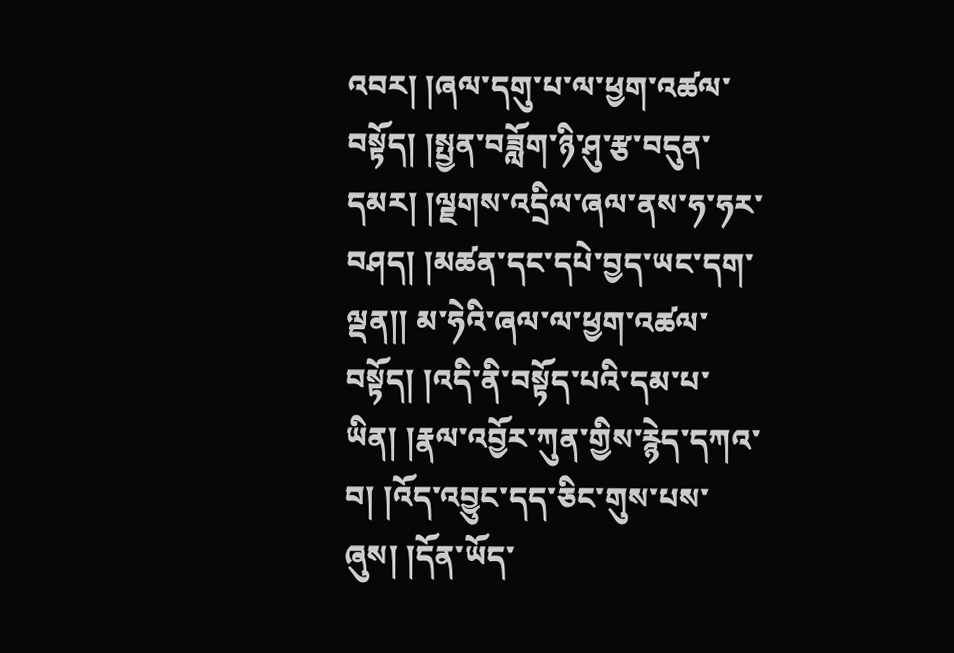འབར། །ཞལ་དགུ་པ་ལ་ཕྱག་འཚལ་བསྟོད། །སྤྱན་བཟློག་ཉི་ཤུ་རྩ་བདུན་དམར། །ལྗགས་འདྲིལ་ཞལ་ནས་ཧ་ཧར་བཤད། །མཚན་དང་དཔེ་བྱད་ཡང་དག་ལྡན།། མ་ཧེའི་ཞལ་ལ་ཕྱག་འཚལ་བསྟོད། །འདི་ནི་བསྟོད་པའི་དམ་པ་ཡིན། །རྣལ་འབྱོར་ཀུན་གྱིས་རྙེད་དཀའ་བ། །འོད་འབྱུང་དད་ཅིང་གུས་པས་ཞུས། །དོན་ཡོད་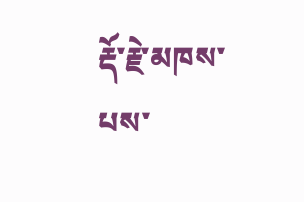རྡོ་རྗེ་མཁས་པས་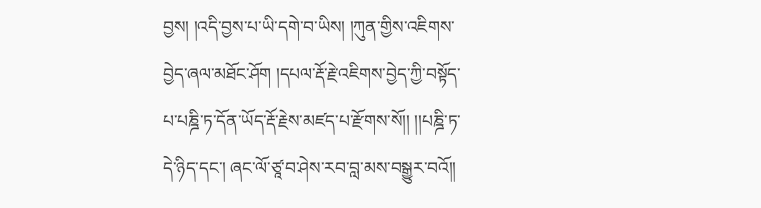བྱས། །འདི་བྱས་པ་ཡི་དགེ་བ་ཡིས། །ཀུན་གྱིས་འཇིགས་བྱེད་ཞལ་མཐོང་ཤོག །དཔལ་རྡོ་རྗེ་འཇིགས་བྱེད་ཀྱི་བསྟོད་པ་པཎྜི་ཏ་དོན་ཡོད་རྡོ་རྗེས་མཛད་པ་རྫོགས་སོ།། །།པཎྜི་ཏ་དེ་ཉིད་དང་། ཞང་ལོ་ཙཱ་བ་ཤེས་རབ་བླ་མས་བསྒྱུར་བའོ།།